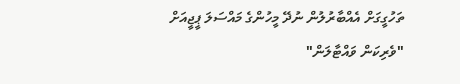ތަހުގީގަށް އެއްބާރުލުން ނުދޭ މީހުންގެ މައްސަލަ ޕީޖީއަށް
"ވެރިކަން ވައްޓާލަން"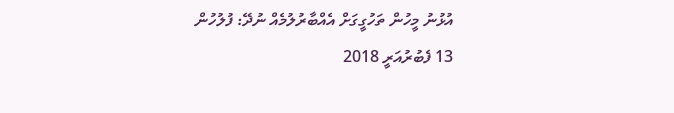އުޅުނު މީހުން ތަހުގީގަށް އެއްބާރުލުމެއް ނުދޭ: ފުލުހުން
13 ފެބުރުއަރީ 2018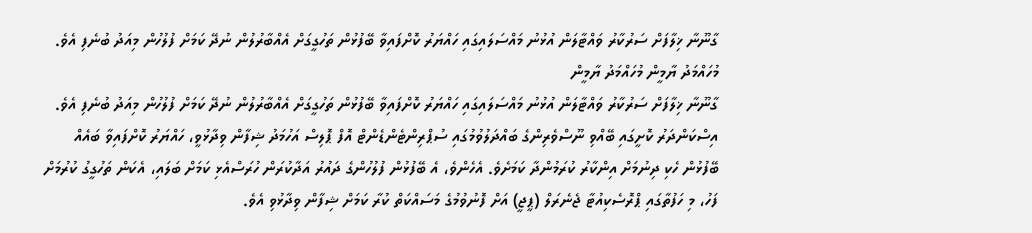ގާނޫނާ ޚިލާފަށް ސަރުކާރު ވައްޓާލަން އުޅުނު މައްސަލައިގައި ހައްޔަރު ކޮށްފައިވާ ބޭފުޅުން ތަހުގީގަށް އެއްބާރުލުން ނުދޭ ކަމަށް ފުލުހުން މިއަދު ބުނެފި އެވެ.
މުހައްމަދު ޔާމީން މުހައްމަދު ޔާމީން
ގާނޫނާ ޚިލާފަށް ސަރުކާރު ވައްޓާލަން އުޅުނު މައްސަލައިގައި ހައްޔަރު ކޮށްފައިވާ ބޭފުޅުން ތަހުގީގަށް އެއްބާރުލުން ނުދޭ ކަމަށް ފުލުހުން މިއަދު ބުނެފި އެވެ.
އިސްކަންދަރު ކޮށީގައި ބޭއްވި ނޫސްވެރިންގެ ބައްދަލުވުމުގައި ސުޕްރިންޓެންޑެންޓް އޮފް ޕޮލިސް އަހުމަދު ޝިފާން ވިދާޅުވީ، ހައްޔަރު ކޮށްފައިވާ ބައެއް ބޭފުޅުން ހެކި ދިނުމަށް އިންކާރު ކުރަމުންދާ ކަމަށެވެ. އެހެންވެ، އެ ބޭފުޅުން ފުލުހުންގެ ދައުރު އަދާކުރަން ހުރަސްއެޅި ކަމަށް ބަލައި، އެކަން ތަހުގީގު ކުރުމަށް ފަހު، މި ހަފުތާގައި ޕްރޮސެކިއުޓާ ޖެނެރަލް (ޕީޖީ) އަށް ފޮނުވުމުގެ މަސައްކަތް ކުރާ ކަމަށް ޝިފާން ވިދާޅުވި އެވެ.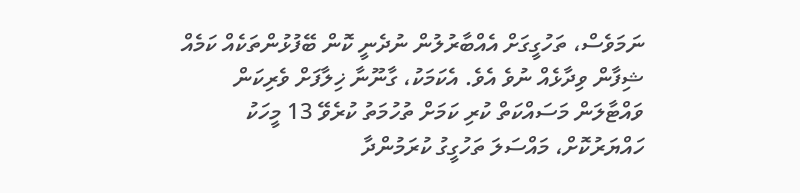ނަމަވެސް، ތަހުގީގަށް އެއްބާރުލުން ނުދެނީ ކޮން ބޭފުޅުންތަކެއް ކަމެއް ޝިފާން ވިދާޅެއް ނުވެ އެވެ. އެކަމަކު، ގާނޫނާ ޚިލާފަށް ވެރިކަން ވައްޓާލަން މަސައްކަތް ކުރި ކަމަށް ތުހުމަތު ކުރެވޭ 13 މީހަކު ހައްޔަރުކޮށް، މައްސަލަ ތަހުގީގު ކުރަމުންދާ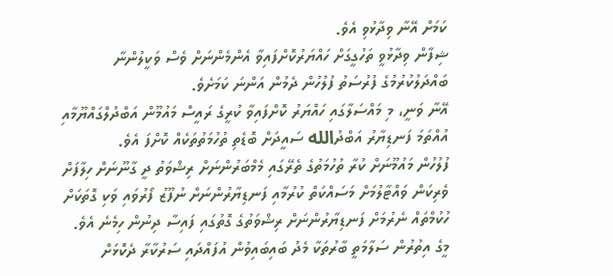ކަމަށް އޭނާ ވިދާޅުވި އެވެ.
ޝިފާން ވިދާޅުވީ ތަހުގީގަށް ހައްޔަރުކޮށްފައިވާ އެންމެންނަށް ވެސް ވަކީލުންނާ ބައްދަލުކުރުމުގެ ފުރުސަތު ފުލުހުން ދެމުން އަންނަ ކަމަށެވެ.
އޭނާ ވަނީ، މި މައްސަލާގައި ހައްޔަރު ކޮށްފައިވާ ކުރީގެ ރައީސް މައުމޫން އަބްދުލްގައްޔޫމާއި އުއްތަމަ ފަނޑިޔާރު އަބްދުالله ސައީދަށް ބޮޑެތި ތުހުމަތުތަކެއް ކޮށްފަ އެވެ.
ފުލުހުން މައުމޫނަށް ކުރާ ތުހުމަތުގެ ތެރޭގައި މެމްބަރުންނަށް ރިޝްވަތު ދީ ގާނޫނަށް ހިލާފަށް ވެރިކަން ވައްޓާލުމަށް މަސައްކަތް ކުރުމާއި ފަނޑިޔާރުންނަށް ނުފޫޒު ފޯރުވައި ވަކި ގޮތަކަށް ހުކުމްތައް ނެރުމަށް ފަނޑިޔާރުންނަށް ރިޝްވަތުގެ ގޮތުގައި ފައިސާ ދިނުން ހިމެނެ އެވެ. މީގެ އިތުރުން ސަލާމަތީ ބާރުތަކާ މެދު ބައިބައިވުން އުފައްދައި ސަރުކާރާ ދެކޮޅަށް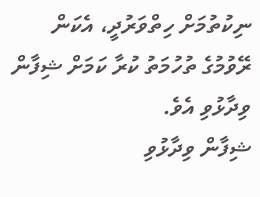ނިކުތުމަށް ހިތްވަރުދީ، އެކަން ރޭވުމުގެ ތުހުމަތު ކުރާ ކަމަށް ޝިފާން ވިދާޅުވި އެވެ.
ޝިފާން ވިދާޅުވި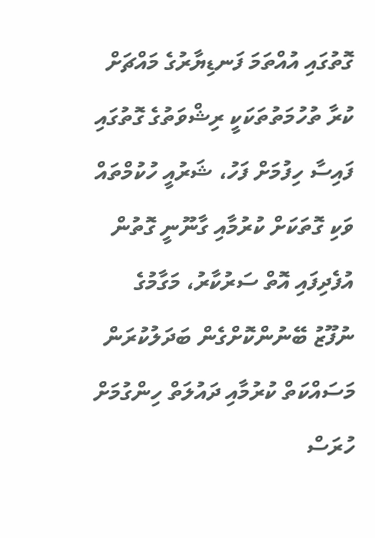ގޮތުގައި އުއްތަމަ ފަނޑިޔާރުގެ މައްޗަށް ކުރާ ތުހުމަތުތަކަކީ ރިޝްވަތުގެ ގޮތުގައި ފައިސާ ހިފުމަށް ފަހު، ޝަރުއީ ހުކުމްތައް ވަކި ގޮތަކަށް ކުރުމާއި ގާނޫނީ ގޮތުން އުފެދިފައި އޮތް ސަރުކާރު، މަގާމުގެ ނުފޫޒު ބޭނުންކޮށްގެން ބަދަލުކުރަން މަސައްކަތް ކުރުމާއި ދައުލަތް ހިންގުމަށް ހުރަސް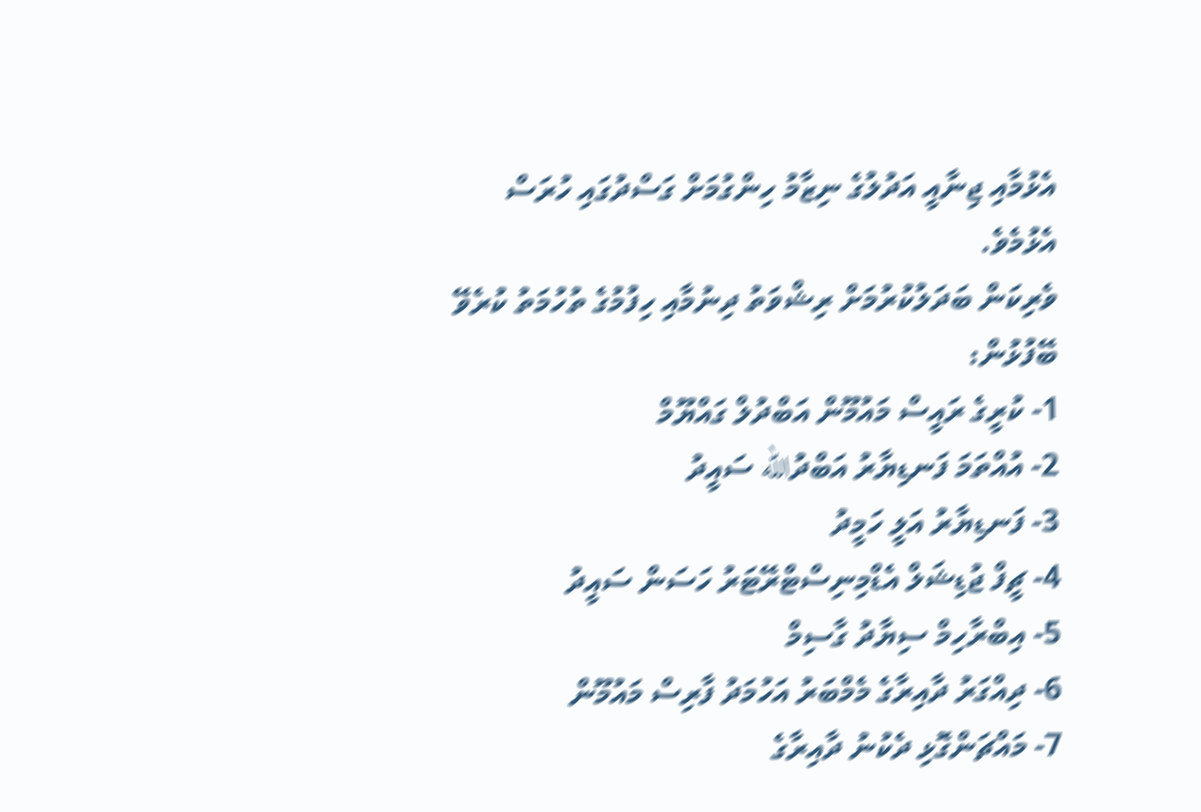އެޅުމާއި ޖިނާއީ އަދުލުގެ ނިޒާމު ހިންގުމަށް ގަސްދުގައި ހުރަސް އެޅުމެވެ.
ވެރިކަން ބަދަލުކުރުމަށް ރިޝްވަތު ދިނުމާއި ހިފުމުގެ ތުހުމަތު ކުރެވޭ ބޭފުޅުން:
1- ކުރީގެ ރައީސް މައުމޫން އަބްދުލް ގައްޔޫމް
2- އުއްތަމަ ފަނޑިޔާރު އަބްދުالله ސައީދު
3- ފަނޑިޔާރު އަލީ ހަމީދު
4- ޗީފް ޖުޑިޝަލް އެޑްމިނިސްޓްރޭޓަރު ހަސަން ސައީދު
5- އިބްރާހިމް ސިޔާދު ގާސިމް
6- ދިއްގަރު ދާއިރާގެ މެމްބަރު އަހުމަދު ފާރިސް މައުމޫން
7- މައްޗަންގޮޅި ދެކުނު ދާއިރާގެ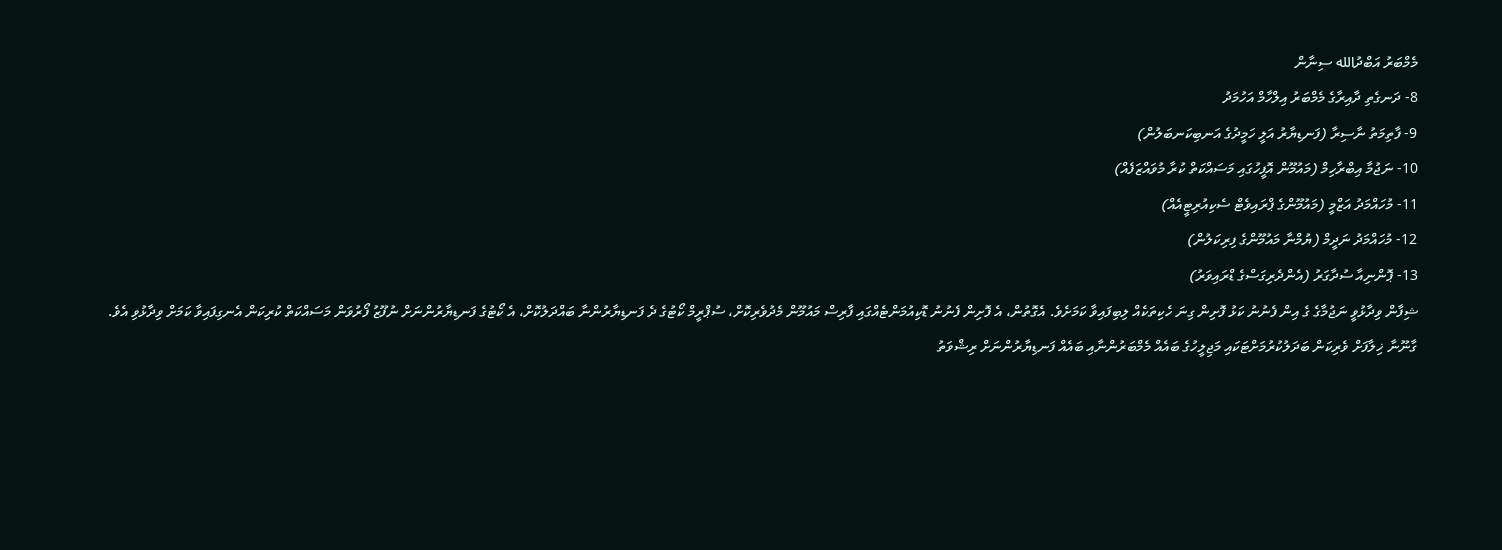މެމްބަރު އަބްދުالله ސިނާން
8- ދަނގެތި ދާއިރާގެ މެމްބަރު އިލްހާމް އަހުމަދު
9- ފާތިމަތު ނާސިރާ (ފަނޑިޔާރު އަލީ ހަމީދުގެ އަނބިކަނބަލުން)
10- ނަޖުމާ އިބްރާހިމް (މައުމޫން އޮފީހުގައި މަސައްކަތް ކުރާ މުވައްޒަފެއް)
11- މުހައްމަދު އަޒްމީ (މައުމޫންގެ ޕްރައިވެޓް ސެކިއުރިޓީއެއް)
12- މުހައްމަދު ނަދީމް (ޔުމްނާ މައުމޫންގެ ފިރިކަލުން)
13- ޕޮންނިއާ ސުދާގަރު (އެންދެރިގަސްގެ ޑްރައިވަރު)
ޝިފާން ވިދާޅުވީ ނަޖުމާގެ ގެ އިން ފެނުނު ކަޅު ފޮށިން ގިނަ ހެކިތަކެއް ލިބިފައިވާ ކަމަށެވެ. އެގޮތުން، އެ ފޮށިން ފެނުނު ޑޮކިއުމަންޓެއްގައި ފާރިސް މައުމޫން މެދުވެރިކޮށް، ސުޕްރީމް ކޯޓުގެ ދެ ފަނޑިޔާރުންނާ ބައްދަލުކޮށް، އެ ކޯޓުގެ ފަނޑިޔާރުންނަށް ނުފޫޒު ފޯރުވަން މަސައްކަތް ކުރިކަން އެނގިފައިވާ ކަމަށް ވިދާޅުވި އެވެ.
ގާނޫނާ ޚިލާފަށް ވެރިކަން ބަދަލުކުރުމަށްޓަކައި މަޖިލީހުގެ ބައެއް މެމްބަރުންނާއި ބައެއް ފަނޑިޔާރުންނަށް ރިޝްވަތު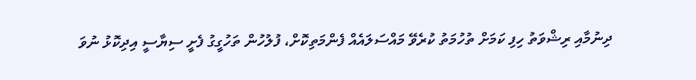ދިނުމާއި ރިޝްވަތު ހިފި ކަމަށް ތުހުމަތު ކުރެވޭ މައްސަލައެއް ފެންމަތިކޮށް، ފުލުހުން ތަހުގީގު ފެށީ ސިޔާސީ އިދިކޮޅު ނުވަ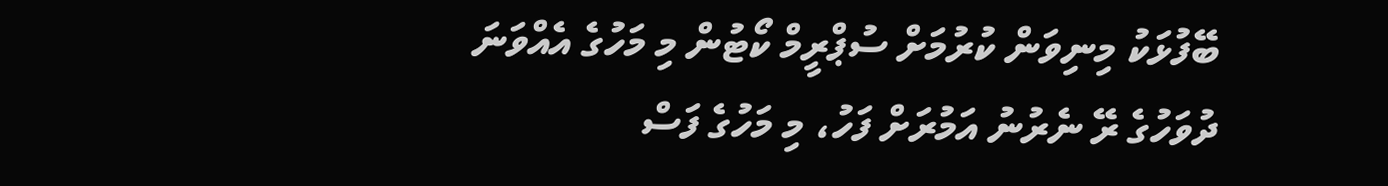ބޭފުޅަކު މިނިވަން ކުރުމަށް ސުޕްރީމް ކޯޓުން މި މަހުގެ އެއްވަނަ ދުވަހުގެ ރޭ ނެރުނު އަމުރަށް ފަހު، މި މަހުގެ ފަސް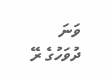ވަނަ ދުވަހުގެ ރޭ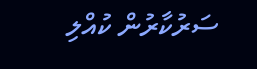ސަރުކާރުން ކުއްލި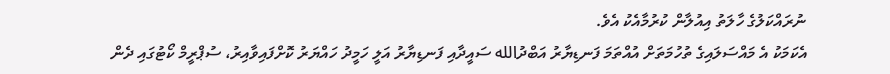ނުރައްކަލުގެ ހާލަތު އިއުލާން ކުރުމާއެކު އެވެ.
އެކަމަކު އެ މައްސަލައިގެ ތުހުމަތަށް އުއްތަމަ ފަނޑިޔާރު އަބްދުالله ސައީދާއި ފަނޑިޔާރު އަލީ ހަމީދު ހައްޔަރު ކޮށްފައިވާއިރު، ސުޕްރީމް ކޯޓުގައި ދެން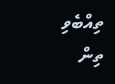ތިއްބެވި ތިން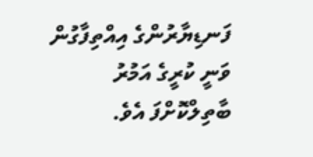ފަނޑިޔާރުންގެ އިއްތިފާގުން ވަނީ ކުރީގެ އަމުރު ބާތިލްކޮށްފަ އެވެ.